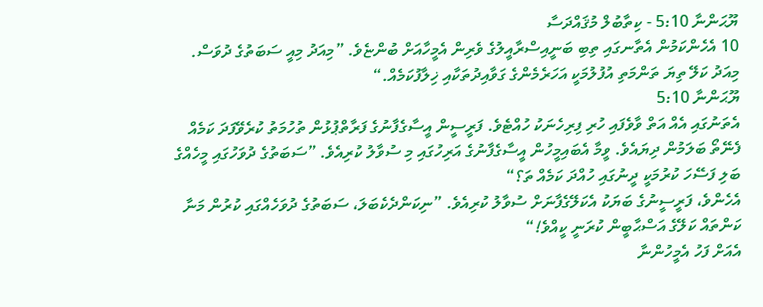ޔޫޙަންނާ 5:10 - ކިތާބުލް މުޤައްދަސާ
10 އެހެންކަމުން އެތާނގައި ތިބި ބަނީއިސްރާއީލުގެ ވެރިން އެމީހާއަށް ބުންޏެވެ. ”މިއަދު މިއީ ސަބަތުގެ ދުވަސް. މިއަދު ކަލޭ ތިޔަ ތަންމަތި އުފުލުމަކީ އަހަރެމެންގެ ގަވާއިދުތަކާއި ޚިލާފުކަމެއް.“
ޔޫޙަންނާ 5:10
އެތަނުގައި އެއް އަތް ވާވެފައި ހުރި ފިރިހެނަކު ހުއްޓެވެ. ފަރީސީން އީސާގެފާނުގެ ފަރާތްޕުޅުން ތުހުމަތު ކުރެވޭފަދަ ކަމެއް ފެނޭތޯ ބަލަމުން ދިޔައެވެ. ވީމާ އެބައިމީހުން އީސާގެފާނުގެ އަރިހުގައި މި ސުވާލު ކުރިއެވެ. ”ސަބަތުގެ ދުވަހުގައި މީހެއްގެ ބަލި ފަސޭހަ ކުރުމަކީ ދީނުގައި ހުއްދަ ކަމެއް ތަ؟“
އެހެންވެ، ފަރީސީނުގެ ބަޔަކު އެކަލޭގެފާނަށް ސުވާލު ކުރިއެވެ. ”ނިކަންދެކެބަލަ، ސަބަތުގެ ދުވަހެއްގައި ކުރުން މަނާ ކަންތައް ކަލޭގެ އަސްޙާބީން ކުރަނީ ކީއްވެ!“
އެއަށް ފަހު އެމީހުންނާ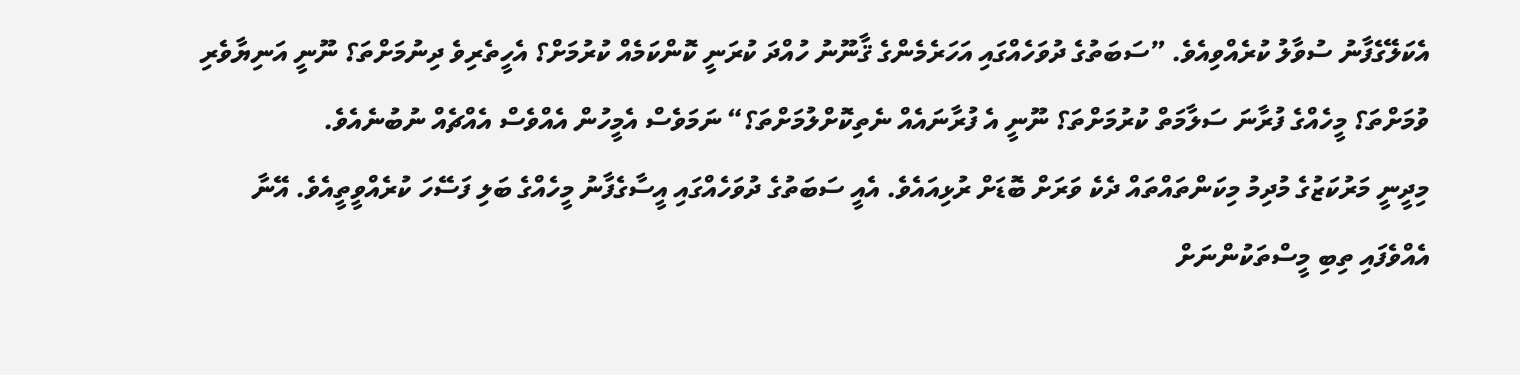އެކަލޭގެފާނު ސުވާލު ކުރެއްވިއެވެ. ”ސަބަތުގެ ދުވަހެއްގައި އަހަރެމެންގެ ޤާނޫނު ހުއްދަ ކުރަނީ ކޮންކަމެއް ކުރުމަށް؟ އެހީތެރިވެ ދިނުމަށްތަ؟ ނޫނީ އަނިޔާވެރި ވުމަށްތަ؟ މީހެއްގެ ފުރާނަ ސަލާމަތް ކުރުމަށްތަ؟ ނޫނީ އެ ފުރާނައެއް ނެތިކޮށްލުމަށްތަ؟“ ނަމަވެސް އެމީހުން އެއްވެސް އެއްޗެއް ނުބުނެއެވެ.
މިދީނީ މަރުކަޒުގެ މުދިމު މިކަންތައްތައް ދެކެ ވަރަށް ބޮޑަށް ރުޅިއައެވެ. އެއީ ސަބަތުގެ ދުވަހެއްގައި އީސާގެފާނު މީހެއްގެ ބަލި ފަސޭހަ ކުރެއްވީތީއެވެ. އޭނާ އެއްވެފައި ތިބި މީސްތަކުންނަށް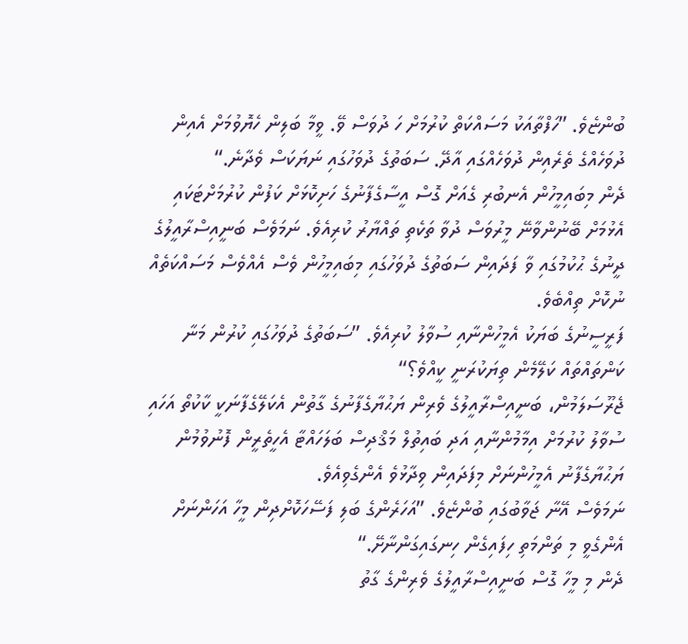ބުންޏެވެ. ”ހަފްތާއަކު މަސައްކަތް ކުރުމަށް ހަ ދުވަސް ވޭ. ވީމާ ބަލިން ހެޔޮވުމަށް އެއިން ދުވަހެއްގެ ތެރެއިން ދުވަހެއްގައި އާދޭ. ސަބަތުގެ ދުވަހުގައި ނަޔަކަސް ވެދާނެ.“
ދެން މިބައިމީހުން އެނބުރި ގެއަށް ގޮސް އީސާގެފާނުގެ ހަށިކޮޅަށް ކަފުން ކުރުމަށްޓަކައި އެޅުމަށް ބޭނުންވާނޭ މީރުވަސް ދުވާ ތަކެތި ތައްޔާރު ކުރިއެވެ. ނަމަވެސް ބަނީއިސްރާއީލުގެ ދީނުގެ ޙުކުމުގައި ވާ ފަދައިން ސަބަތުގެ ދުވަހުގައި މިބައިމީހުން ވެސް އެއްވެސް މަސައްކަތެއް ނުކޮށް ތިއްބެވެ.
ފަރީސީނުގެ ބަޔަކު އެމީހުންނާއި ސުވާލު ކުރިއެވެ. ”ސަބަތުގެ ދުވަހުގައި ކުރުން މަނާ ކަންތައްތައް ކަލޭމެން ތިޔަކުރަނީ ކީއްވެ؟“
ޖެރޫސަލަމުން، ބަނީއިސްރާއީލުގެ ވެރިން ޔަޙުޔާގެފާނުގެ ގާތުން އެކަލޭގެފާނަކީ ކާކުތޯ އަހައި ސުވާލު ކުރުމަށް އިމާމުންނާއި އަދި ބައިތުލް މަޤްދިސް ބަލަހައްޓާ އެހީތެރީން ފޮނުވުމުން ޔަޙުޔާގެފާނު އެމީހުންނަށް މިފަދައިން ވިދާޅުވެ އެންގެވިއެވެ.
ނަމަވެސް އޭނާ ޖަވާބުގައި ބުންޏެވެ. ”އަހަރެންގެ ބަލި ފަސޭހަކޮށްދިން މީހާ އަހަންނަށް އެންގެވީ މި ތަންމަތި ހިފައިގެން ހިނގައިގަންނާށޭ.“
ދެން މި މީހާ ގޮސް ބަނީއިސްރާއީލުގެ ވެރިންގެ ގާތު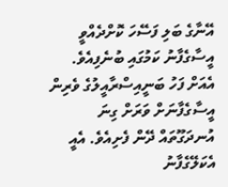އޭނާގެ ބަލި ފަސޭހަ ކޮށްދެއްވީ އީސާގެފާނު ކަމުގައި ބުނެފިއެވެ.
އެއަށް ފަހު ބަނީއިސްރާއީލުގެ ވެރިން އީސާގެފާނަށް ވަރަށް ގިނަ އުނދަގޫތައް ދޭން ފެށިއެވެ. އެއީ އެކަލޭގެފާނު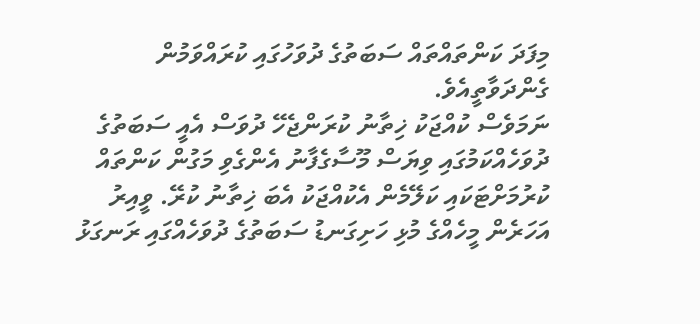މިފަދަ ކަންތައްތައް ސަބަތުގެ ދުވަހުގައި ކުރައްވަމުން ގެންދަވާތީއެވެ.
ނަމަވެސް ކުއްޖަކު ޚިތާނު ކުރަންޖެހޭ ދުވަސް އެއީ ސަބަތުގެ ދުވަހެއްކަމުގައި ވިޔަސް މޫސާގެފާނު އެންގެވި މަގުން ކަންތައް ކުރުމަށްޓަކައި ކަލޭމެން އެކުއްޖަކު އެބަ ޚިތާނު ކުރޭ. ވީއިރު އަހަރެން މީހެއްގެ މުޅި ހަށިގަނޑު ސަބަތުގެ ދުވަހެއްގައި ރަނގަޅު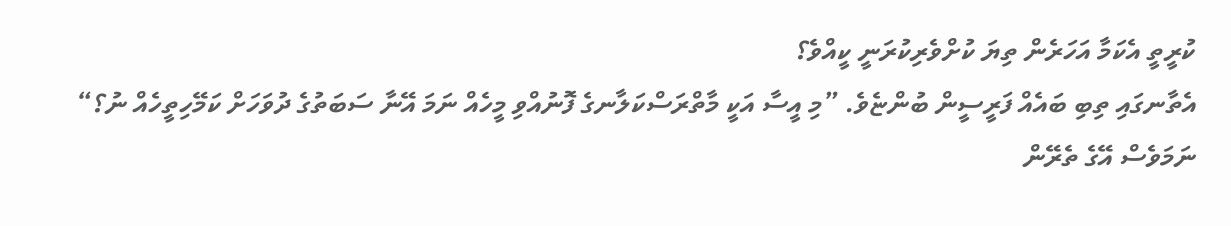ކުރީތީ އެކަމާ އަހަރެން ތިޔަ ކުށްވެރިކުރަނީ ކީއްވެ؟
އެތާނގައި ތިބި ބައެއް ފަރީސީން ބުންޏެވެ. ”މި އީސާ އަކީ މާތްރަސްކަލާނގެ ފޮނުއްވި މީހެއް ނަމަ އޭނާ ސަބަތުގެ ދުވަހަށް ކަމޭހިތީހެއް ނު؟“ ނަމަވެސް އޭގެ ތެރޭން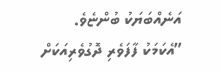އަނެއްބަޔަކު ބުންޏެވެ. ”އެކަމަކު ފާފަވެރި ދޮގުވެރިއަކަށް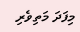މިފަދަ މަތިވެރި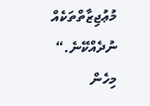މުޢުޖިޒާތްތަކެއް ނުދެއްކޭނެ.“ މިހެން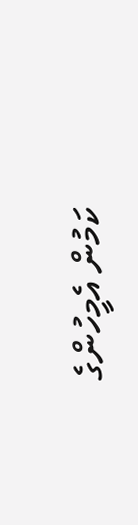ކަމުން އެމީހުންގެ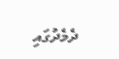ދެމެދުގައި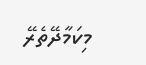މިކަމާދޭތެރޭ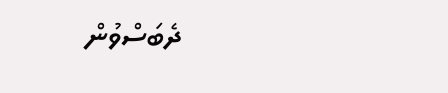ދެބަސްވުން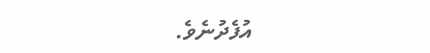އުފެދުނެވެ.